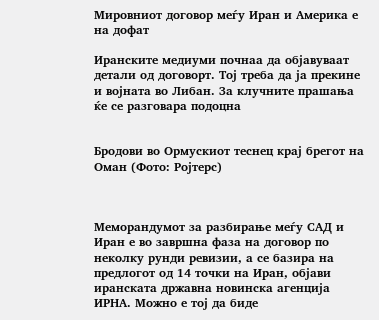Мировниот договор меѓу Иран и Америка е на дофат

Иранските медиуми почнаа да објавуваат детали од договорт. Тој треба да ја прекине и војната во Либан. За клучните прашања ќе се разговара подоцна


Бродови во Ормускиот теснец крај брегот на Оман (Фото: Ројтерс)



Меморандумот за разбирање меѓу САД и Иран е во завршна фаза на договор по неколку рунди ревизии, а се базира на предлогот од 14 точки на Иран, објави иранската државна новинска агенција ИРНА. Можно е тој да биде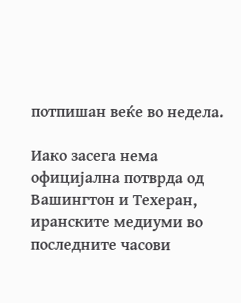потпишан веќе во недела.

Иако засега нема официјална потврда од Вашингтон и Техеран, иранските медиуми во последните часови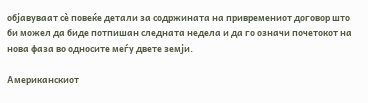објавуваат сè повеќе детали за содржината на привремениот договор што би можел да биде потпишан следната недела и да го означи почетокот на нова фаза во односите меѓу двете земји.

Американскиот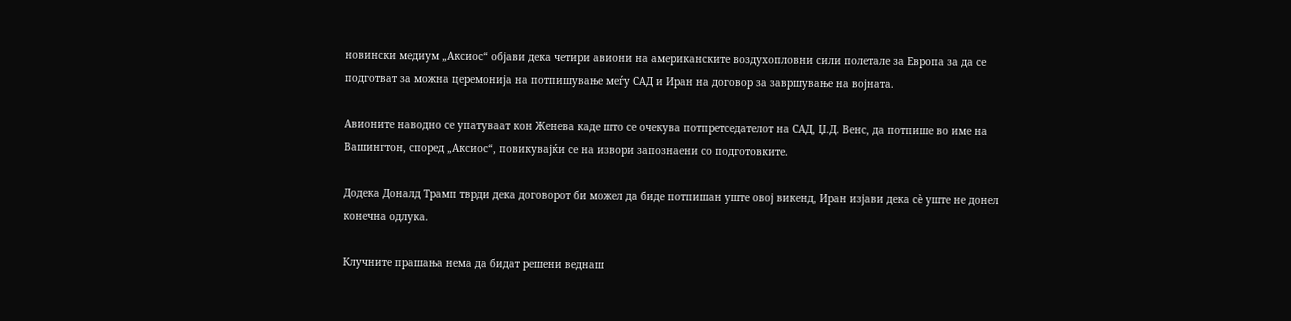новински медиум „Аксиос“ објави дека четири авиони на американските воздухопловни сили полетале за Европа за да се подготват за можна церемонија на потпишување меѓу САД и Иран на договор за завршување на војната.

Авионите наводно се упатуваат кон Женева каде што се очекува потпретседателот на САД, Џ.Д. Венс, да потпише во име на Вашингтон, според „Аксиос“, повикувајќи се на извори запознаени со подготовките.

Додека Доналд Трамп тврди дека договорот би можел да биде потпишан уште овој викенд, Иран изјави дека сè уште не донел конечна одлука.

Клучните прашања нема да бидат решени веднаш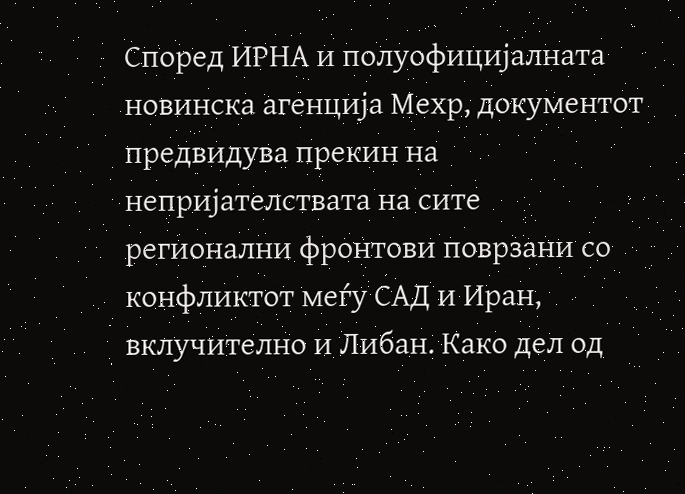Според ИРНА и полуофицијалната новинска агенција Мехр, документот предвидува прекин на непријателствата на сите регионални фронтови поврзани со конфликтот меѓу САД и Иран, вклучително и Либан. Како дел од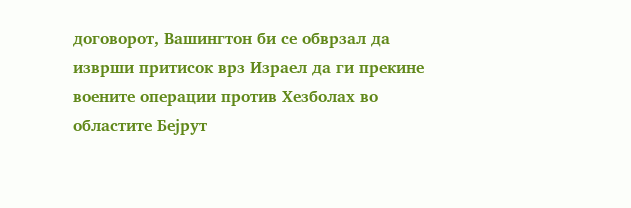договорот, Вашингтон би се обврзал да изврши притисок врз Израел да ги прекине воените операции против Хезболах во областите Бејрут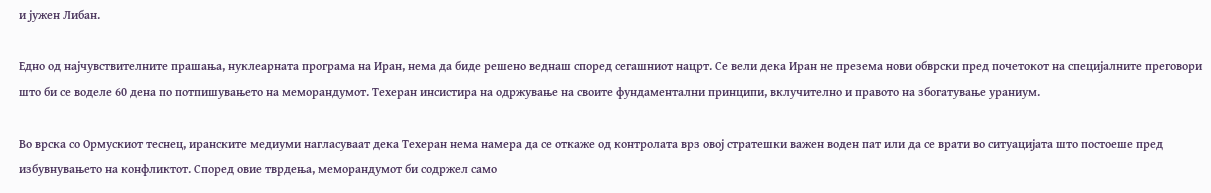и јужен Либан.

Едно од најчувствителните прашања, нуклеарната програма на Иран, нема да биде решено веднаш според сегашниот нацрт. Се вели дека Иран не презема нови обврски пред почетокот на специјалните преговори што би се воделе 60 дена по потпишувањето на меморандумот. Техеран инсистира на одржување на своите фундаментални принципи, вклучително и правото на збогатување ураниум.

Во врска со Ормускиот теснец, иранските медиуми нагласуваат дека Техеран нема намера да се откаже од контролата врз овој стратешки важен воден пат или да се врати во ситуацијата што постоеше пред избувнувањето на конфликтот. Според овие тврдења, меморандумот би содржел само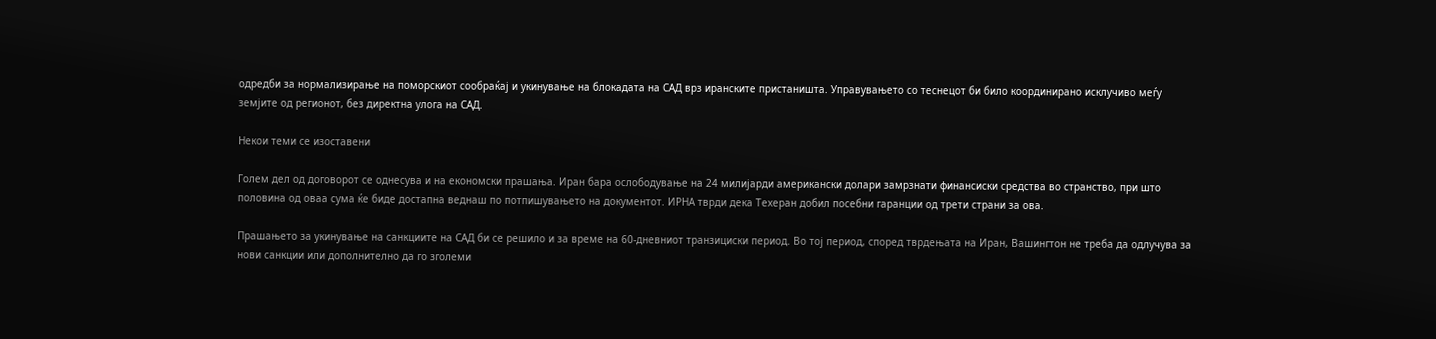одредби за нормализирање на поморскиот сообраќај и укинување на блокадата на САД врз иранските пристаништа. Управувањето со теснецот би било координирано исклучиво меѓу земјите од регионот, без директна улога на САД.

Некои теми се изоставени

Голем дел од договорот се однесува и на економски прашања. Иран бара ослободување на 24 милијарди американски долари замрзнати финансиски средства во странство, при што половина од оваа сума ќе биде достапна веднаш по потпишувањето на документот. ИРНА тврди дека Техеран добил посебни гаранции од трети страни за ова.

Прашањето за укинување на санкциите на САД би се решило и за време на 60-дневниот транзициски период. Во тој период, според тврдењата на Иран, Вашингтон не треба да одлучува за нови санкции или дополнително да го зголеми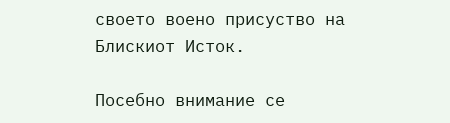своето воено присуство на Блискиот Исток.

Посебно внимание се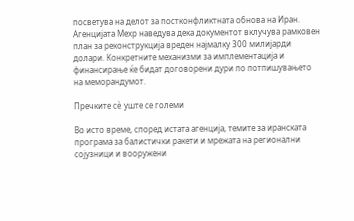посветува на делот за постконфликтната обнова на Иран. Агенцијата Мехр наведува дека документот вклучува рамковен план за реконструкција вреден најмалку 300 милијарди долари. Конкретните механизми за имплементација и финансирање ќе бидат договорени дури по потпишувањето на меморандумот.

Пречките сè уште се големи

Во исто време, според истата агенција, темите за иранската програма за балистички ракети и мрежата на регионални сојузници и вооружени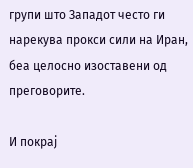групи што Западот често ги нарекува прокси сили на Иран, беа целосно изоставени од преговорите.

И покрај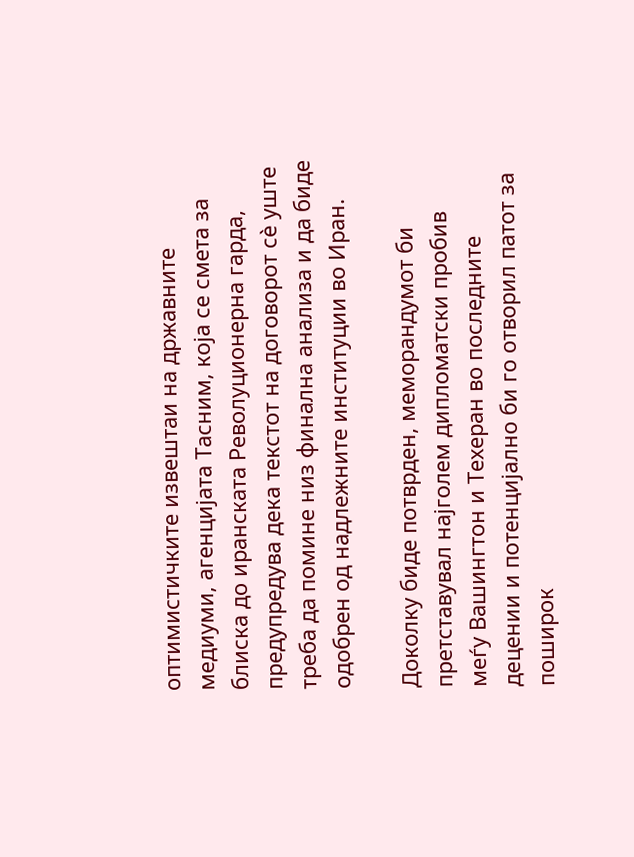оптимистичките извештаи на државните медиуми, агенцијата Тасним, која се смета за блиска до иранската Револуционерна гарда, предупредува дека текстот на договорот сè уште треба да помине низ финална анализа и да биде одобрен од надлежните институции во Иран.

Доколку биде потврден, меморандумот би претставувал најголем дипломатски пробив меѓу Вашингтон и Техеран во последните децении и потенцијално би го отворил патот за поширок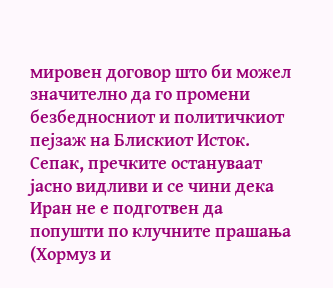мировен договор што би можел значително да го промени безбедносниот и политичкиот пејзаж на Блискиот Исток. Сепак, пречките остануваат јасно видливи и се чини дека Иран не е подготвен да попушти по клучните прашања (Хормуз и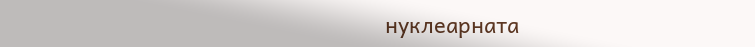нуклеарната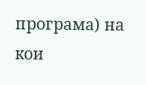програма) на кои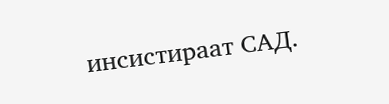инсистираат САД.